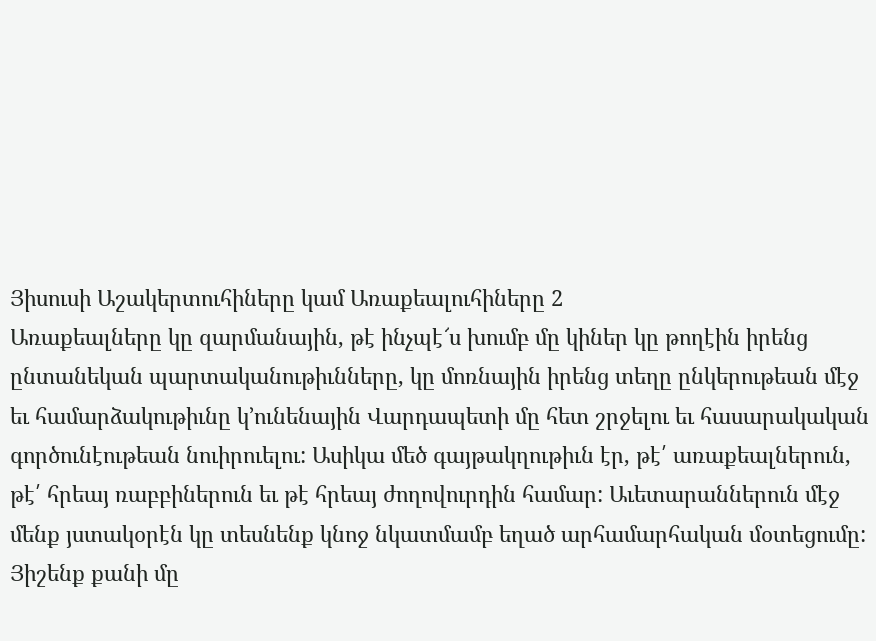Յիսուսի Աշակերտուհիները կամ Առաքեալուհիները 2
Առաքեալները կը զարմանային, թէ ինչպէ՜ս խումբ մը կիներ կը թողէին իրենց ընտանեկան պարտականութիւնները, կը մոռնային իրենց տեղը ընկերութեան մէջ եւ համարձակութիւնը կ’ունենային Վարդապետի մը հետ շրջելու եւ հասարակական գործունէութեան նուիրուելու: Ասիկա մեծ գայթակղութիւն էր, թէ՛ առաքեալներուն, թէ՛ հրեայ ռաբբիներուն եւ թէ հրեայ ժողովուրդին համար: Աւետարաններուն մէջ մենք յստակօրէն կը տեսնենք կնոջ նկատմամբ եղած արհամարհական մօտեցումը: Յիշենք քանի մը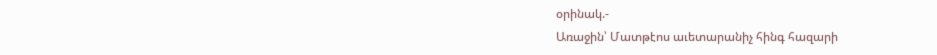օրինակ.-
Առաջին՝ Մատթէոս աւետարանիչ հինգ հազարի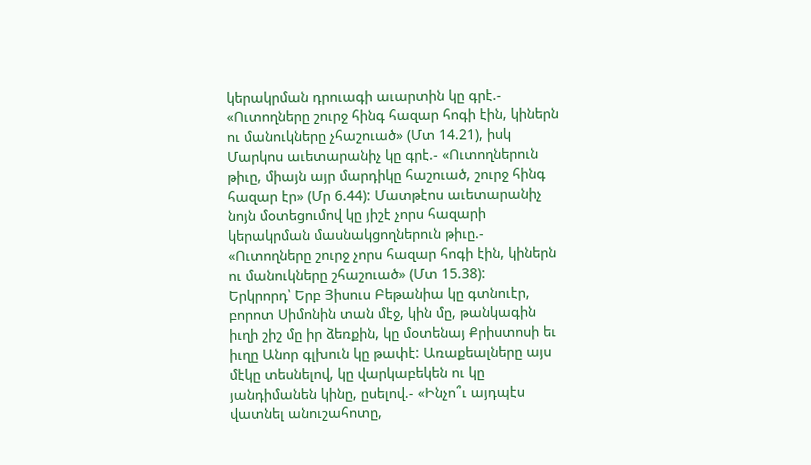կերակրման դրուագի աւարտին կը գրէ.- «Ուտողները շուրջ հինգ հազար հոգի էին, կիներն ու մանուկները չհաշուած» (Մտ 14.21), իսկ Մարկոս աւետարանիչ կը գրէ.- «Ուտողներուն թիւը, միայն այր մարդիկը հաշուած, շուրջ հինգ հազար էր» (Մր 6.44): Մատթէոս աւետարանիչ նոյն մօտեցումով կը յիշէ չորս հազարի կերակրման մասնակցողներուն թիւը.- «Ուտողները շուրջ չորս հազար հոգի էին, կիներն ու մանուկները շհաշուած» (Մտ 15.38):
Երկրորդ՝ Երբ Յիսուս Բեթանիա կը գտնուէր, բորոտ Սիմոնին տան մէջ, կին մը, թանկագին իւղի շիշ մը իր ձեռքին, կը մօտենայ Քրիստոսի եւ իւղը Անոր գլխուն կը թափէ: Առաքեալները այս մէկը տեսնելով, կը վարկաբեկեն ու կը յանդիմանեն կինը, ըսելով.- «Ինչո՞ւ այդպէս վատնել անուշահոտը,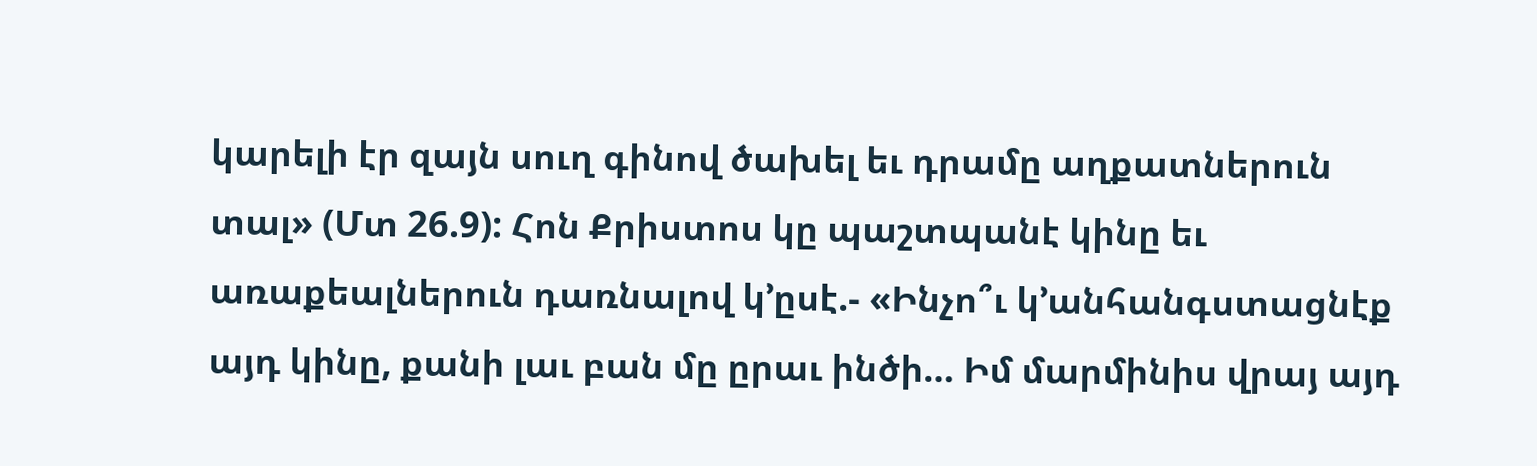կարելի էր զայն սուղ գինով ծախել եւ դրամը աղքատներուն տալ» (Մտ 26.9): Հոն Քրիստոս կը պաշտպանէ կինը եւ առաքեալներուն դառնալով կ’ըսէ.- «Ինչո՞ւ կ’անհանգստացնէք այդ կինը, քանի լաւ բան մը ըրաւ ինծի… Իմ մարմինիս վրայ այդ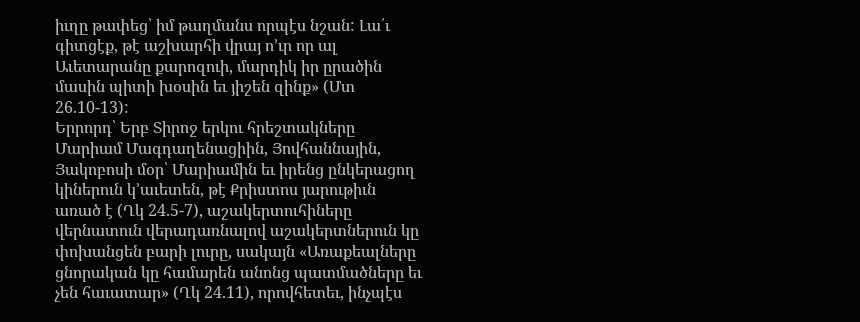իւղը թափեց՝ իմ թաղմանս որպէս նշան: Լա՛ւ գիտցէք, թէ աշխարհի վրայ ո’ւր որ ալ Աւետարանը քարոզուի, մարդիկ իր ըրածին մասին պիտի խօսին եւ յիշեն զինք» (Մտ 26.10-13):
Երրորդ՝ Երբ Տիրոջ երկու հրեշտակները Մարիամ Մագդաղենացիին, Յովհաննային, Յակոբոսի մօր՝ Մարիամին եւ իրենց ընկերացող կիներուն կ’աւետեն, թէ Քրիստոս յարութիւն առած է (Ղկ 24.5-7), աշակերտուհիները վերնատուն վերադառնալով աշակերտներուն կը փոխանցեն բարի լուրը, սակայն «Առաքեալները ցնորական կը համարեն անոնց պատմածները եւ չեն հաւատար» (Ղկ 24.11), որովհետեւ, ինչպէս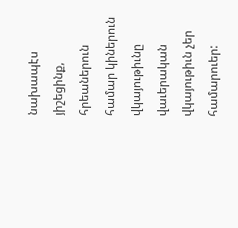նախապէս յիշեցինք, հրեաներուն համար կիներուն վկայութիւնը վաւերական վկայութիւն չեր համարուեր: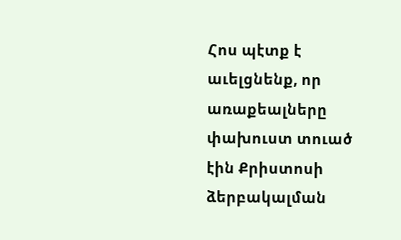Հոս պէտք է աւելցնենք, որ առաքեալները փախուստ տուած էին Քրիստոսի ձերբակալման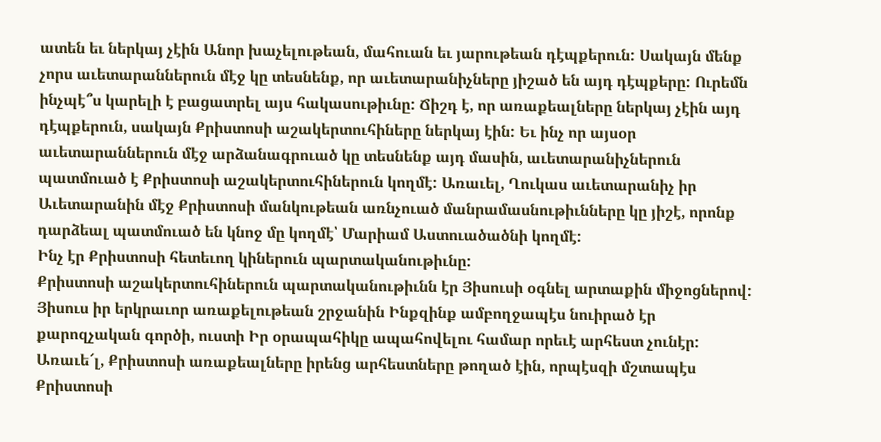ատեն եւ ներկայ չէին Անոր խաչելութեան, մահուան եւ յարութեան դէպքերուն: Սակայն մենք չորս աւետարաններուն մէջ կը տեսնենք, որ աւետարանիչները յիշած են այդ դէպքերը: Ուրեմն ինչպէ՞ս կարելի է բացատրել այս հակասութիւնը: Ճիշդ է, որ առաքեալները ներկայ չէին այդ դէպքերուն, սակայն Քրիստոսի աշակերտուհիները ներկայ էին: Եւ ինչ որ այսօր աւետարաններուն մէջ արձանագրուած կը տեսնենք այդ մասին, աւետարանիչներուն պատմուած է Քրիստոսի աշակերտուհիներուն կողմէ: Առաւել, Ղուկաս աւետարանիչ իր Աւետարանին մէջ Քրիստոսի մանկութեան առնչուած մանրամասնութիւնները կը յիշէ, որոնք դարձեալ պատմուած են կնոջ մը կողմէ՝ Մարիամ Աստուածածնի կողմէ:
Ինչ էր Քրիստոսի հետեւող կիներուն պարտականութիւնը:
Քրիստոսի աշակերտուհիներուն պարտականութիւնն էր Յիսուսի օգնել արտաքին միջոցներով: Յիսուս իր երկրաւոր առաքելութեան շրջանին Ինքզինք ամբողջապէս նուիրած էր քարոզչական գործի, ուստի Իր օրապահիկը ապահովելու համար որեւէ արհեստ չունէր: Առաւե՜լ, Քրիստոսի առաքեալները իրենց արհեստները թողած էին, որպէսզի մշտապէս Քրիստոսի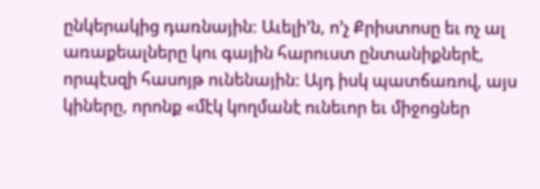ընկերակից դառնային: Աւելի’ն, ո’չ Քրիստոսը եւ ոչ ալ առաքեալները կու գային հարուստ ընտանիքներէ, որպէսզի հասոյթ ունենային: Այդ իսկ պատճառով, այս կիները, որոնք «մէկ կողմանէ ունեւոր եւ միջոցներ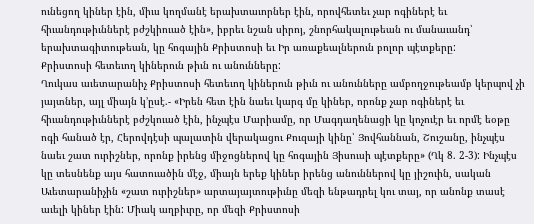ունեցող կիներ էին, միւս կողմանէ երախտաւորներ էին, որովհետեւ չար ոգիներէ եւ հիւանդութիւններէ բժշկիուած էին», իբրեւ նշան սիրոյ, շնորհակալութեան ու մանաւանդ՝ երախտագիտութեան, կը հոգային Քրիստոսի եւ Իր առաքեալներուն բոլոր պէտքերը:
Քրիստոսի հետեւող կիներուն թիւն ու անունները:
Ղուկաս աւետարանիչ Քրիստոսի հետեւող կիներուն թիւն ու անունները ամբողջութեամբ կերպով չի յայտներ, այլ միայն կ’ըսէ.- «Իրեն հետ էին նաեւ կարգ մը կիներ, որոնք չար ոգիներէ եւ հիւանդութիւններէ բժշկուած էին, ինչպէս Մարիամը, որ Մագդաղենացի կը կոչուէր եւ որմէ եօթը ոգի հանած էր, Հերովդէսի պալատին վերակացու Քուզայի կինը՝ Յովհաննան, Շուշանը, ինչպէս նաեւ շատ ուրիշներ, որոնք իրենց միջոցներով կը հոգային Յիսուսի պէտքերը» (Ղկ 8. 2-3): Ինչպէս կը տեսնենք այս հատուածին մէջ, միայն երեք կիներ իրենց անուններով կը յիշուին, սական Աւետարանիչին «շատ ուրիշներ» արտայայտութիւնը մեզի ենթադրել կու տայ, որ անոնք տասէ աւելի կիներ էին: Միակ աղբիւրը, որ մեզի Քրիստոսի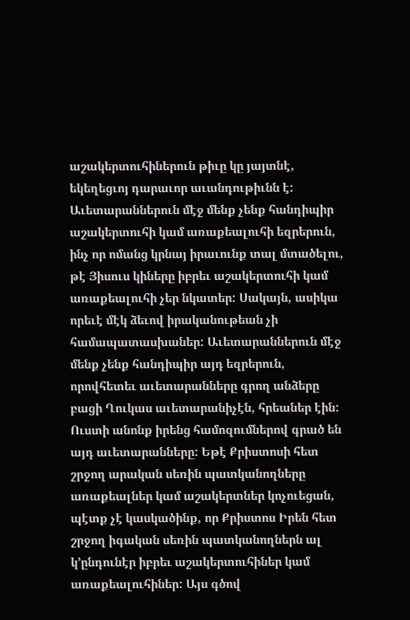աշակերտուհիներուն թիւը կը յայտնէ, եկեղեցւոյ դարաւոր աւանդութիւնն է:
Աւետարաններուն մէջ մենք չենք հանդիպիր աշակերտուհի կամ առաքեալուհի եզրերուն, ինչ որ ոմանց կրնայ իրաւունք տալ մտածելու, թէ Յիսուս կիները իբրեւ աշակերտուհի կամ առաքեալուհի չեր նկատեր: Սակայն, ասիկա որեւէ մէկ ձեւով իրականութեան չի համապատասխաներ: Աւետարաններուն մէջ մենք չենք հանդիպիր այդ եզրերուն, որովհետեւ աւետարանները գրող անձերը բացի Ղուկաս աւետարանիչէն, հրեաներ էին: Ուստի անոնք իրենց համոզումներով գրած են այդ աւետարանները: Եթէ Քրիստոսի հետ շրջող արական սեռին պատկանողները առաքեալներ կամ աշակերտներ կոչուեցան, պէտք չէ կասկածինք, որ Քրիստոս Իրեն հետ շրջող իգական սեռին պատկանողներն ալ կ’ընդունէր իբրեւ աշակերտուհիներ կամ առաքեալուհիներ: Այս գծով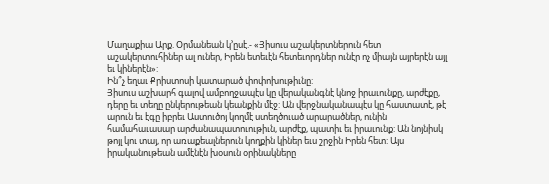Մաղաքիա Արք. Օրմանեան կ’ըսէ.- «Յիսուս աշակերտներուն հետ աշակերտուհիներ ալ ուներ, Իրեն ետեւէն հետեւորդներ ունէր ոչ միայն այրերէն այլ եւ կիներէն»:
Ին՞չ եղաւ Քրիստոսի կատարած փոփոխութիւնը:
Յիսուս աշխարհ գալով ամբողջապէս կը վերականգնէ կնոջ իրաւունքը, արժէքը, դերը եւ տեղը ընկերութեան կեանքին մէջ: Ան վերջնականապէս կը հաստատէ, թէ արուն եւ էգը իբրեւ Աստուծոյ կողմէ ստեղծուած արարածներ, ունին համահաւասար արժանապատուութիւն, արժէք, պատիւ եւ իրաւունք: Ան նոյնիսկ թոյլ կու տայ, որ առաքեալներուն կողքին կիներ եւս շրջին Իրեն հետ: Այս իրականութեան ամէնէն խօսուն օրինակները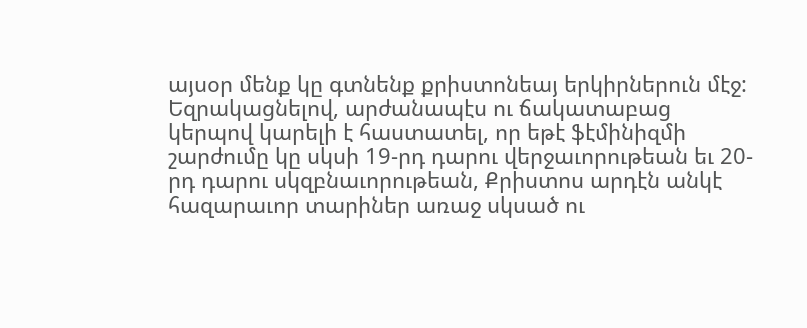այսօր մենք կը գտնենք քրիստոնեայ երկիրներուն մէջ:
Եզրակացնելով, արժանապէս ու ճակատաբաց կերպով կարելի է հաստատել, որ եթէ ֆէմինիզմի շարժումը կը սկսի 19-րդ դարու վերջաւորութեան եւ 20-րդ դարու սկզբնաւորութեան, Քրիստոս արդէն անկէ հազարաւոր տարիներ առաջ սկսած ու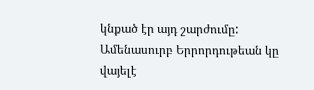կնքած էր այդ շարժումը:
Ամենասուրբ Երրորդութեան կը վայելէ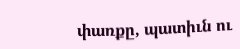փառքը, պատիւն ու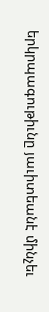երկրպագութիւնը յաւիտեանէ մինչեւ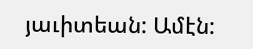յաւիտեան: Ամէն: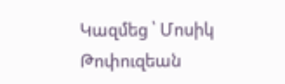Կազմեց ՝ Մոսիկ Թոփուզեան